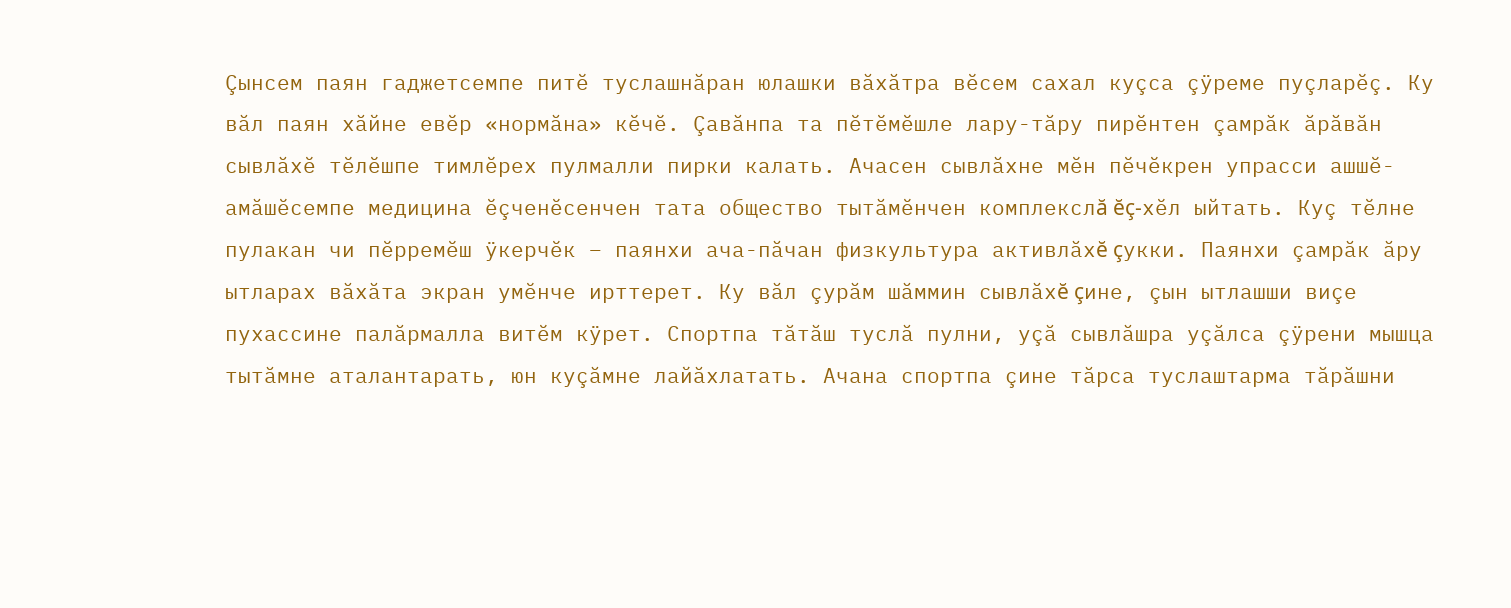Çынсем паян гаджетсемпе питĕ туслашнăран юлашки вăхăтра вĕсем сахал куçса çÿреме пуçларĕç. Ку вăл паян хăйне евĕр «нормăна» кĕчĕ. Çавăнпа та пĕтĕмĕшле лару-тăру пирĕнтен çамрăк ăрăвăн сывлăхĕ тĕлĕшпе тимлĕрех пулмалли пирки калать. Ачасен сывлăхне мĕн пĕчĕкрен упрасси ашшĕ-амăшĕсемпе медицина ĕçченĕсенчен тата общество тытăмĕнчен комплекслă ĕç-хĕл ыйтать. Куç тĕлне пулакан чи пĕрремĕш ÿкерчĕк – паянхи ача-пăчан физкультура активлăхĕ çукки. Паянхи çамрăк ăру ытларах вăхăта экран умĕнче ирттерет. Ку вăл çурăм шăммин сывлăхĕ çине, çын ытлашши виçе пухассине палăрмалла витĕм кÿрет. Спортпа тăтăш туслă пулни, уçă сывлăшра уçăлса çÿрени мышца тытăмне аталантарать, юн куçăмне лайăхлатать. Ачана спортпа çине тăрса туслаштарма тăрăшни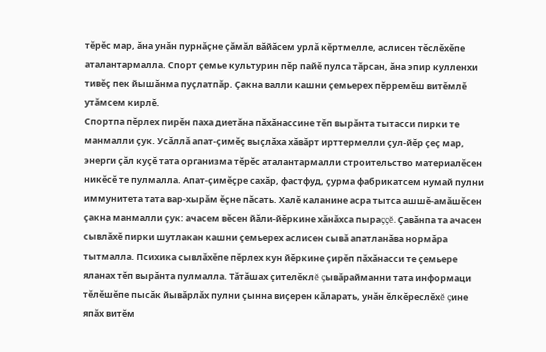тĕрĕс мар, ăна унăн пурнăçне çăмăл вăйăсем урлă кĕртмелле, аслисен тĕслĕхĕпе аталантармалла. Спорт çемье культурин пĕр пайĕ пулса тăрсан, ăна эпир кулленхи тивĕç пек йышăнма пуçлатпăр. Çакна валли кашни çемьерех пĕрремĕш витĕмлĕ утăмсем кирлĕ.
Спортпа пĕрлех пирĕн паха диетăна пăхăнассине тĕп вырăнта тытасси пирки те манмалли çук. Усăллă апат-çимĕç выçлăха хăвăрт ирттермелли çул-йĕр çеç мар, энерги çăл куçĕ тата организма тĕрĕс аталантармалли строительство материалĕсен никĕсĕ те пулмалла. Апат-çимĕçре сахăр, фастфуд, çурма фабрикатсем нумай пулни иммунитета тата вар-хырăм ĕçне пăсать. Халĕ каланине асра тытса ашшĕ-амăшĕсен çакна манмалли çук: ачасем вĕсен йăли-йĕркине хăнăхса пыраççĕ. Çавăнпа та ачасен сывлăхĕ пирки шутлакан кашни çемьерех аслисен сывă апатланăва нормăра тытмалла. Психика сывлăхĕпе пĕрлех кун йĕркине çирĕп пăхăнасси те çемьере яланах тĕп вырăнта пулмалла. Тăтăшах çителĕклĕ çывăрайманни тата информаци тĕлĕшĕпе пысăк йывăрлăх пулни çынна виçерен кăларать, унăн ĕлкĕреслĕхĕ çине япăх витĕм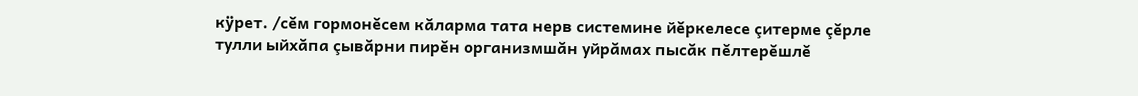кÿрет. /сĕм гормонĕсем кăларма тата нерв системине йĕркелесе çитерме çĕрле тулли ыйхăпа çывăрни пирĕн организмшăн уйрăмах пысăк пĕлтерĕшлĕ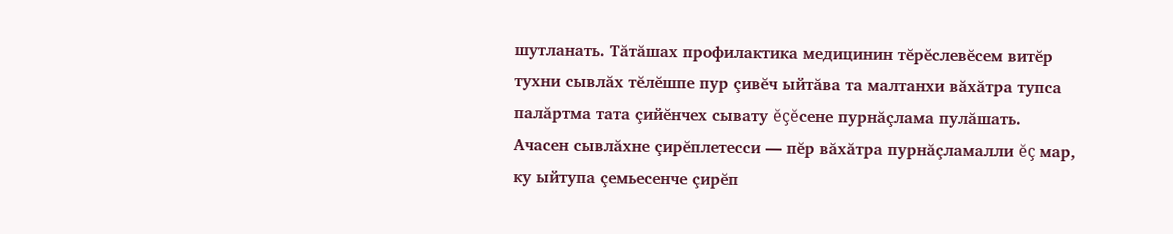шутланать. Тăтăшах профилактика медицинин тĕрĕслевĕсем витĕр тухни сывлăх тĕлĕшпе пур çивĕч ыйтăва та малтанхи вăхăтра тупса палăртма тата çийĕнчех сывату ĕçĕсене пурнăçлама пулăшать. Ачасен сывлăхне çирĕплетесси — пĕр вăхăтра пурнăçламалли ĕç мар, ку ыйтупа çемьесенче çирĕп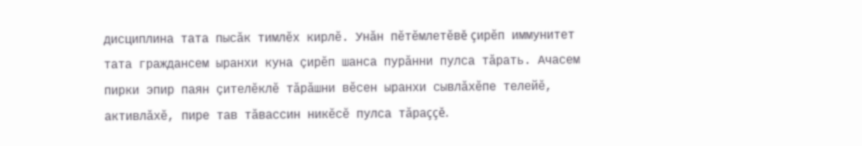дисциплина тата пысăк тимлĕх кирлĕ. Унăн пĕтĕмлетĕвĕ çирĕп иммунитет тата граждансем ыранхи куна çирĕп шанса пурăнни пулса тăрать. Ачасем пирки эпир паян çителĕклĕ тăрăшни вĕсен ыранхи сывлăхĕпе телейĕ, активлăхĕ, пире тав тăвассин никĕсĕ пулса тăраççĕ.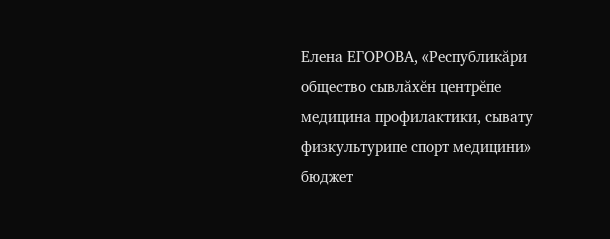Елена ЕГОРОВА, «Республикăри общество сывлăхĕн центрĕпе медицина профилактики, сывату физкультурипе спорт медицини» бюджет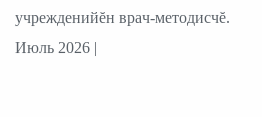учрежденийĕн врач-методисчĕ.
Июль 2026 |